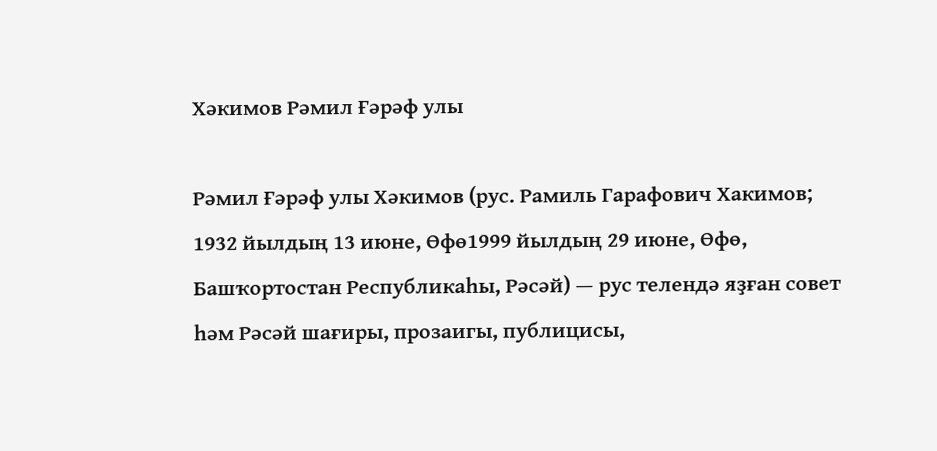Хәкимов Рәмил Ғәрәф улы

Рәмил Ғәрәф улы Хәкимов (рус. Рамиль Гарафович Хакимов; 1932 йылдың 13 июне, Өфө1999 йылдың 29 июне, Өфө, Башҡортостан Республикаhы, Рәсәй) — рус телендә яҙған совет һәм Рәсәй шағиры, прозаигы, публицисы,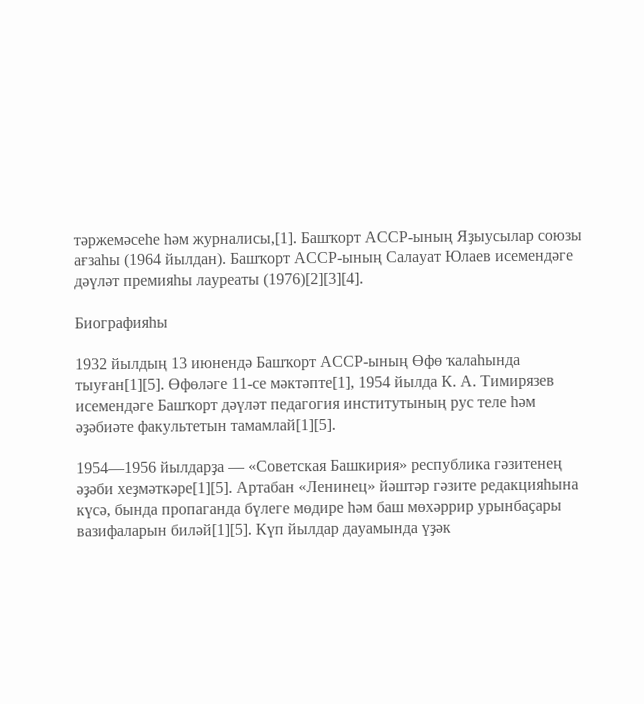тәржемәсеһе һәм журналисы,[1]. Башҡорт АССР-ының Яҙыусылар союзы ағзаһы (1964 йылдан). Башҡорт АССР-ының Салауат Юлаев исемендәге дәүләт премияһы лауреаты (1976)[2][3][4].

Биографияһы

1932 йылдың 13 июнендә Башҡорт АССР-ының Өфө ҡалаһында тыуған[1][5]. Өфөләге 11-се мәктәпте[1], 1954 йылда К. А. Тимирязев исемендәге Башҡорт дәүләт педагогия институтының рус теле һәм әҙәбиәте факультетын тамамлай[1][5].

1954—1956 йылдарҙа — «Советская Башкирия» республика гәзитенең әҙәби хеҙмәткәре[1][5]. Артабан «Ленинец» йәштәр гәзите редакцияһына күсә, бында пропаганда бүлеге мөдире һәм баш мөхәррир урынбаҫары вазифаларын биләй[1][5]. Күп йылдар дауамында үҙәк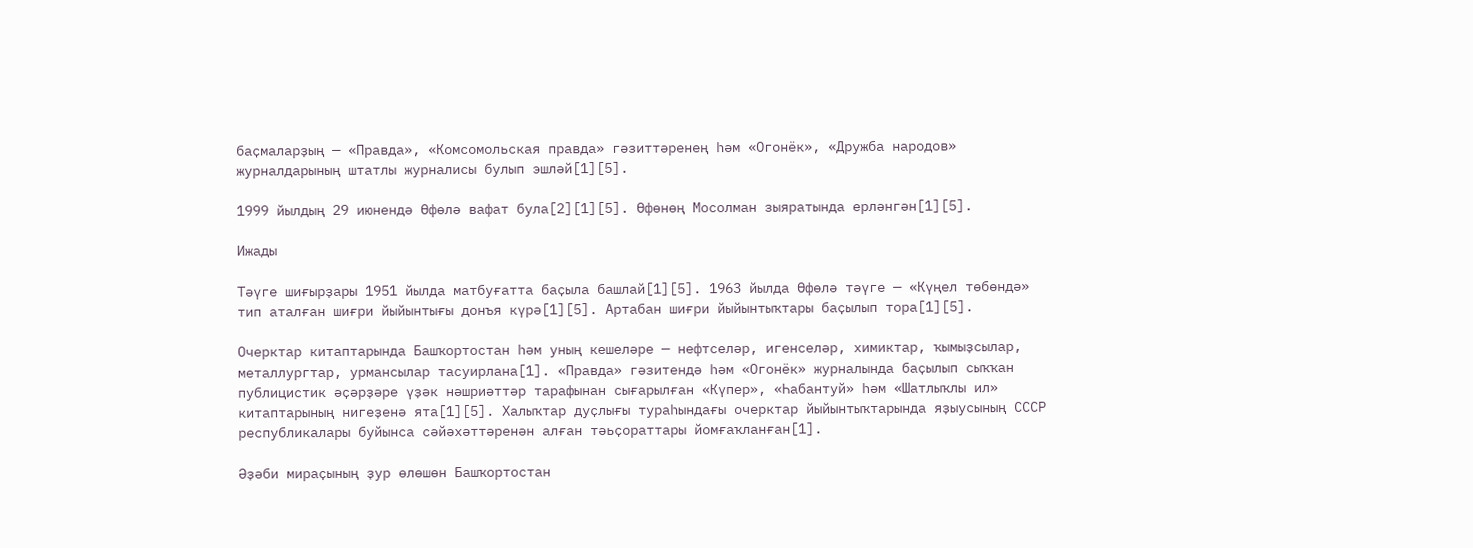баҫмаларҙың — «Правда», «Комсомольская правда» гәзиттәренең һәм «Огонёк», «Дружба народов» журналдарының штатлы журналисы булып эшләй[1][5].

1999 йылдың 29 июнендә Өфөлә вафат була[2][1][5]. Өфөнөң Мосолман зыяратында ерләнгән[1][5].

Ижады

Тәүге шиғырҙары 1951 йылда матбуғатта баҫыла башлай[1][5]. 1963 йылда Өфөлә тәүге — «Күңел төбөндә» тип аталған шиғри йыйынтығы донъя күрә[1][5]. Артабан шиғри йыйынтыҡтары баҫылып тора[1][5].

Очерктар китаптарында Башҡортостан һәм уның кешеләре — нефтселәр, игенселәр, химиктар, ҡымыҙсылар, металлургтар, урмансылар тасуирлана[1]. «Правда» гәзитендә һәм «Огонёк» журналында баҫылып сыҡҡан публицистик әҫәрҙәре үҙәк нәшриәттәр тарафынан сығарылған «Күпер», «Һабантуй» һәм «Шатлыҡлы ил» китаптарының нигеҙенә ята[1][5]. Халыҡтар дуҫлығы тураһындағы очерктар йыйынтыҡтарында яҙыусының СССР республикалары буйынса сәйәхәттәренән алған тәьҫораттары йомғаҡланған[1].

Әҙәби мираҫының ҙур өлөшөн Башҡортостан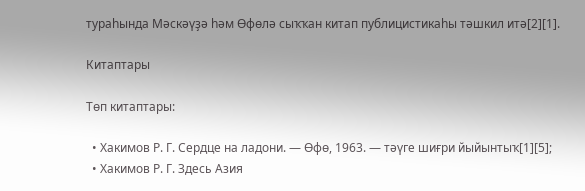тураһында Мәскәүҙә һәм Өфөлә сыҡҡан китап публицистикаһы тәшкил итә[2][1].

Китаптары

Төп китаптары:

  • Хакимов Р. Г. Сердце на ладони. — Өфө, 1963. — тәүге шиғри йыйынтыҡ[1][5];
  • Хакимов Р. Г. Здесь Азия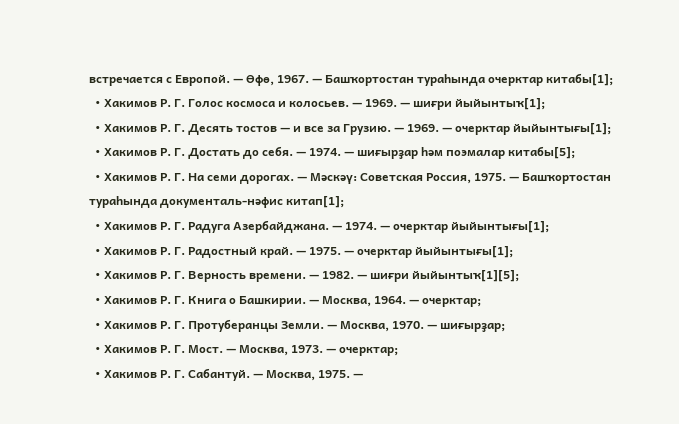встречается с Европой. — Өфө, 1967. — Башҡортостан тураһында очерктар китабы[1];
  • Хакимов Р. Г. Голос космоса и колосьев. — 1969. — шиғри йыйынтыҡ[1];
  • Хакимов Р. Г. Десять тостов — и все за Грузию. — 1969. — очерктар йыйынтығы[1];
  • Хакимов Р. Г. Достать до себя. — 1974. — шиғырҙар һәм поэмалар китабы[5];
  • Хакимов Р. Г. На семи дорогах. — Мәскәү: Советская Россия, 1975. — Башҡортостан тураһында документаль-нәфис китап[1];
  • Хакимов Р. Г. Радуга Азербайджана. — 1974. — очерктар йыйынтығы[1];
  • Хакимов Р. Г. Радостный край. — 1975. — очерктар йыйынтығы[1];
  • Хакимов Р. Г. Верность времени. — 1982. — шиғри йыйынтыҡ[1][5];
  • Хакимов Р. Г. Книга о Башкирии. — Москва, 1964. — очерктар;
  • Хакимов Р. Г. Протуберанцы Земли. — Москва, 1970. — шиғырҙар;
  • Хакимов Р. Г. Мост. — Москва, 1973. — очерктар;
  • Хакимов Р. Г. Сабантуй. — Москва, 1975. —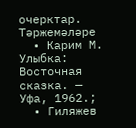очерктар.
Тәржемәләре
  • Карим М. Улыбка: Восточная сказка. — Уфа, 1962.;
  • Гиляжев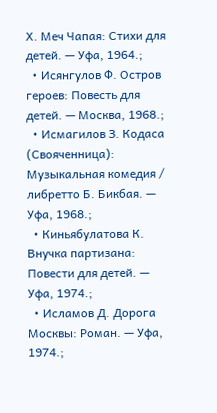Х. Меч Чапая: Стихи для детей. — Уфа, 1964.;
  • Исянгулов Ф. Остров героев: Повесть для детей. — Москва, 1968.;
  • Исмагилов З. Кодаса (Свояченница): Музыкальная комедия / либретто Б. Бикбая. — Уфа, 1968.;
  • Киньябулатова К. Внучка партизана: Повести для детей. — Уфа, 1974.;
  • Исламов Д. Дорога Москвы: Роман. — Уфа, 1974.;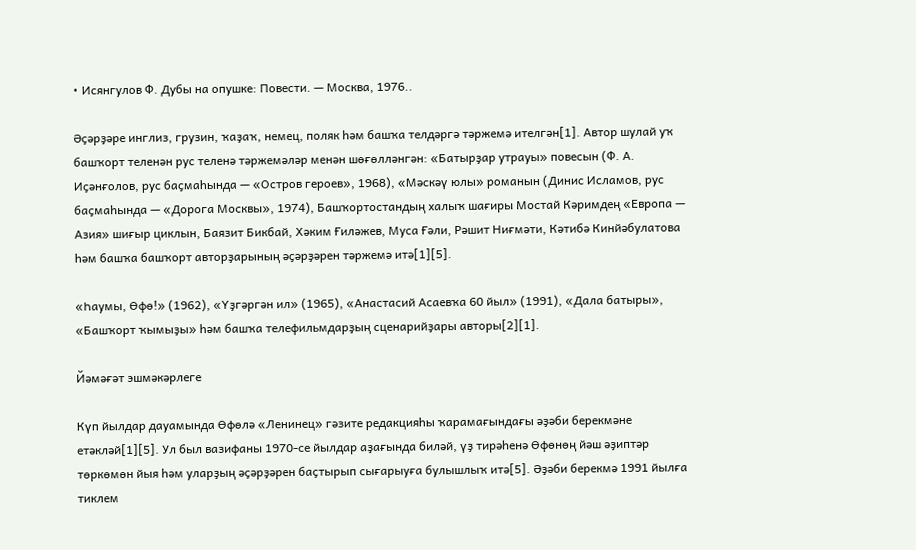• Исянгулов Ф. Дубы на опушке: Повести. — Москва, 1976..

Әҫәрҙәре инглиз, грузин, ҡаҙаҡ, немец, поляк һәм башҡа телдәргә тәржемә ителгән[1]. Автор шулай уҡ башҡорт теленән рус теленә тәржемәләр менән шөғөлләнгән: «Батырҙар утрауы» повесын (Ф. А. Иҫәнғолов, рус баҫмаһында — «Остров героев», 1968), «Мәскәү юлы» романын (Динис Исламов, рус баҫмаһында — «Дорога Москвы», 1974), Башҡортостандың халыҡ шағиры Мостай Кәримдең «Европа — Азия» шиғыр циклын, Баязит Бикбай, Хәким Ғиләжев, Муса Ғәли, Рәшит Ниғмәти, Кәтибә Кинйәбулатова һәм башҡа башҡорт авторҙарының әҫәрҙәрен тәржемә итә[1][5].

«Һаумы, Өфө!» (1962), «Үҙгәргән ил» (1965), «Анастасий Асаевҡа 60 йыл» (1991), «Дала батыры», «Башҡорт ҡымыҙы» һәм башҡа телефильмдарҙың сценарийҙары авторы[2][1].

Йәмәғәт эшмәкәрлеге

Күп йылдар дауамында Өфөлә «Ленинец» гәзите редакцияһы ҡарамағындағы әҙәби берекмәне етәкләй[1][5]. Ул был вазифаны 1970-се йылдар аҙағында биләй, үҙ тирәһенә Өфөнөң йәш әҙиптәр төркөмөн йыя һәм уларҙың әҫәрҙәрен баҫтырып сығарыуға булышлыҡ итә[5]. Әҙәби берекмә 1991 йылға тиклем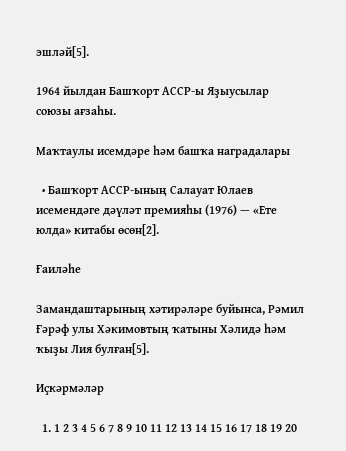эшләй[5].

1964 йылдан Башҡорт АССР-ы Яҙыусылар союзы ағзаһы.

Маҡтаулы исемдәре һәм башҡа наградалары

  • Башҡорт АССР-ының Салауат Юлаев исемендәге дәүләт премияһы (1976) — «Ете юлда» китабы өсөн[2].

Ғаиләһе

Замандаштарының хәтирәләре буйынса, Рәмил Ғәрәф улы Хәкимовтың ҡатыны Хәлидә һәм ҡыҙы Лия булған[5].

Иҫкәрмәләр

  1. 1 2 3 4 5 6 7 8 9 10 11 12 13 14 15 16 17 18 19 20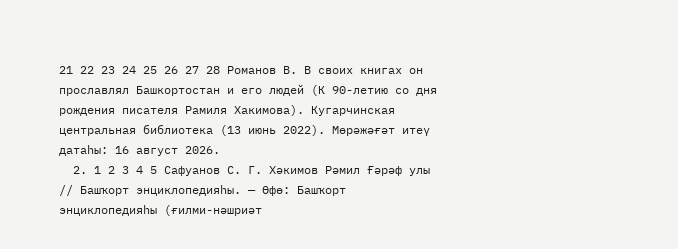21 22 23 24 25 26 27 28 Романов В. В своих книгах он прославлял Башкортостан и его людей (К 90-летию со дня рождения писателя Рамиля Хакимова). Кугарчинская центральная библиотека (13 июнь 2022). Мөрәжәғәт итеү датаһы: 16 август 2026.
  2. 1 2 3 4 5 Сафуанов С. Г. Хәкимов Рәмил Ғәрәф улы // Башҡорт энциклопедияһы. — Өфө: Башҡорт энциклопедияһы (ғилми-нәшриәт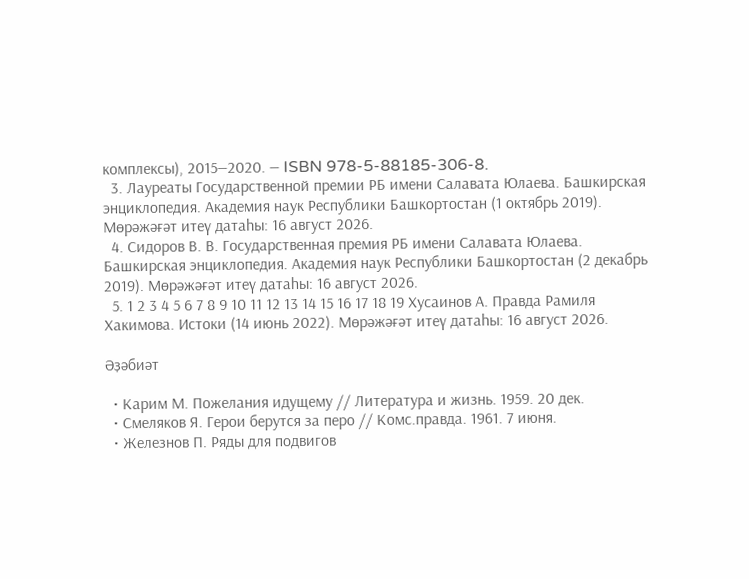комплексы), 2015—2020. — ISBN 978-5-88185-306-8.
  3. Лауреаты Государственной премии РБ имени Салавата Юлаева. Башкирская энциклопедия. Академия наук Республики Башкортостан (1 октябрь 2019). Мөрәжәғәт итеү датаһы: 16 август 2026.
  4. Сидоров В. В. Государственная премия РБ имени Салавата Юлаева. Башкирская энциклопедия. Академия наук Республики Башкортостан (2 декабрь 2019). Мөрәжәғәт итеү датаһы: 16 август 2026.
  5. 1 2 3 4 5 6 7 8 9 10 11 12 13 14 15 16 17 18 19 Хусаинов А. Правда Рамиля Хакимова. Истоки (14 июнь 2022). Мөрәжәғәт итеү датаһы: 16 август 2026.

Әҙәбиәт

  • Карим М. Пожелания идущему // Литература и жизнь. 1959. 20 дек.
  • Смеляков Я. Герои берутся за перо // Комс.правда. 1961. 7 июня.
  • Железнов П. Ряды для подвигов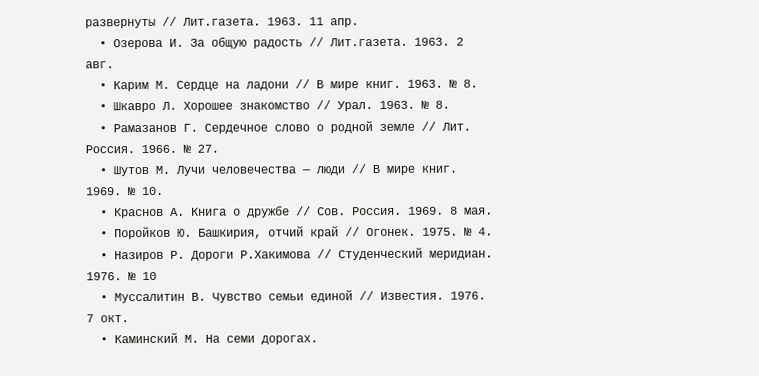развернуты // Лит.газета. 1963. 11 апр.
  • Озерова И. За общую радость // Лит.газета. 1963. 2 авг.
  • Карим М. Сердце на ладони // В мире книг. 1963. № 8.
  • Шкавро Л. Хорошее знакомство // Урал. 1963. № 8.
  • Рамазанов Г. Сердечное слово о родной земле // Лит. Россия. 1966. № 27.
  • Шутов М. Лучи человечества — люди // В мире книг. 1969. № 10.
  • Краснов А. Книга о дружбе // Сов. Россия. 1969. 8 мая.
  • Поройков Ю. Башкирия, отчий край // Огонек. 1975. № 4.
  • Назиров Р. Дороги Р.Хакимова // Студенческий меридиан. 1976. № 10
  • Муссалитин В. Чувство семьи единой // Известия. 1976. 7 окт.
  • Каминский М. На семи дорогах.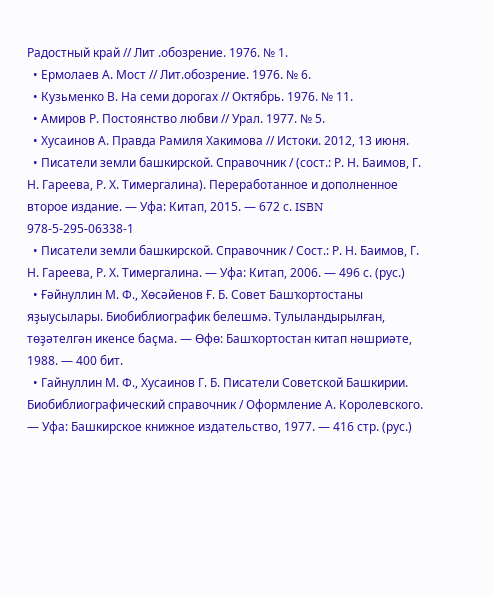Радостный край // Лит .обозрение. 1976. № 1.
  • Ермолаев А. Мост // Лит.обозрение. 1976. № 6.
  • Кузьменко В. На семи дорогах // Октябрь. 1976. № 11.
  • Амиров Р. Постоянство любви // Урал. 1977. № 5.
  • Хусаинов А. Правда Рамиля Хакимова // Истоки. 2012, 13 июня.
  • Писатели земли башкирской. Справочник / (сост.: Р. Н. Баимов, Г. Н. Гареева, Р. Х. Тимергалина). Переработанное и дополненное второе издание. — Уфа: Китап, 2015. — 672 с. ISBN 978-5-295-06338-1
  • Писатели земли башкирской. Справочник / Сост.: Р. Н. Баимов, Г. Н. Гареева, Р. Х. Тимергалина. — Уфа: Китап, 2006. — 496 с. (рус.)
  • Ғәйнуллин М. Ф., Хөсәйенов Ғ. Б. Совет Башҡортостаны яҙыусылары. Биобиблиографик белешмә. Тулыландырылған, төҙәтелгән икенсе баҫма. — Өфө: Башҡортостан китап нәшриәте, 1988. — 400 бит.
  • Гайнуллин М. Ф., Хусаинов Г. Б. Писатели Советской Башкирии. Биобиблиографический справочник / Оформление А. Королевского. — Уфа: Башкирское книжное издательство, 1977. — 416 стр. (рус.)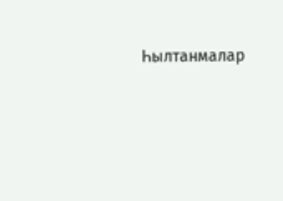Һылтанмалар